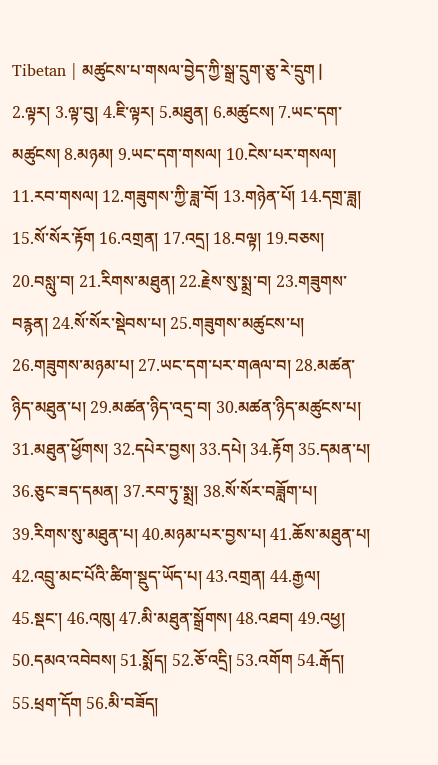Tibetan | མཚུངས་པ་གསལ་བྱེད་ཀྱི་སྒྲ་དྲུག་ཅུ་རེ་དྲུག |
2.ལྟར། 3.ལྟ་བུ། 4.ཇི་ལྟར། 5.མཐུན། 6.མཚུངས། 7.ཡང་དག་མཚུངས། 8.མཉམ། 9.ཡང་དག་གསལ། 10.ངེས་པར་གསལ། 11.རབ་གསལ། 12.གཟུགས་ཀྱི་ཟླ་བོ། 13.གཉེན་པོ། 14.དགྲ་ཟླ། 15.སོ་སོར་རྟོག 16.འགྲན། 17.འདྲ། 18.བལྟ། 19.བཅས། 20.བསླུ་བ། 21.རིགས་མཐུན། 22.རྗེས་སུ་སྨྲ་བ། 23.གཟུགས་བརྙན། 24.སོ་སོར་སྡེབས་པ། 25.གཟུགས་མཚུངས་པ། 26.གཟུགས་མཉམ་པ། 27.ཡང་དག་པར་གཞལ་བ། 28.མཚན་ཉིད་མཐུན་པ། 29.མཚན་ཉིད་འདྲ་བ། 30.མཚན་ཉིད་མཚུངས་པ། 31.མཐུན་ཕྱོགས། 32.དཔེར་བྱས། 33.དཔེ། 34.རྟོག 35.དམན་པ། 36.ཅུང་ཟད་དམན། 37.རབ་ཏུ་སྨྲ། 38.སོ་སོར་བཟློག་པ། 39.རིགས་སུ་མཐུན་པ། 40.མཉམ་པར་བྱས་པ། 41.ཆོས་མཐུན་པ། 42.འབྲུ་མང་པོའི་ཚིག་སྡུད་ཡོད་པ། 43.འགྲན། 44.རྒྱལ། 45.སྡང་། 46.འཁུ། 47.མི་མཐུན་སྒྲོགས། 48.འཐབ། 49.འཕྱ། 50.དམའ་འབེབས། 51.སྨོད། 52.ཅོ་འདྲི། 53.འགོག 54.རྒོད། 55.ཕྲག་དོག 56.མི་བཟོད།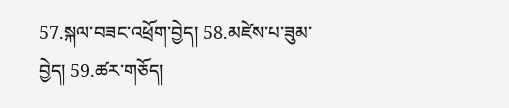57.སྐལ་བཟང་འཕྲོག་བྱེད། 58.མཛེས་པ་ཟུམ་བྱེད། 59.ཚར་གཅོད།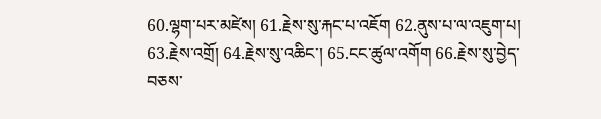60.ལྷག་པར་མཛེས། 61.རྗེས་སུ་རྐང་པ་འཇོག 62.ནུས་པ་ལ་འཇུག་པ། 63.རྗེས་འགྲོ། 64.རྗེས་སུ་འཆིང་། 65.ངང་ཚུལ་འགོག 66.རྗེས་སུ་བྱེད་བཅས་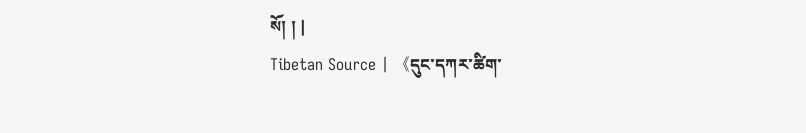སོ། ། |
Tibetan Source | 《དུང་དཀར་ཚིག་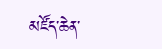མཛོད་ཆེན་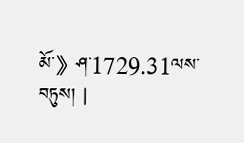མོ་》ཤ་1729.31ལས་བཏུས། |